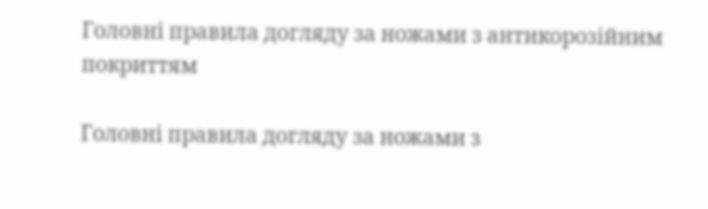Головні правила догляду за ножами з антикорозійним покриттям

Головні правила догляду за ножами з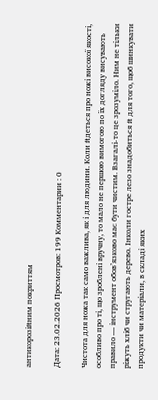антикорозійним покриттям

Дата: 23.02.2026 Просмотров: 199 Комментарии : 0

Чистота для ножа так само важлива, як і для людини. Коли йдеться про ножі високої якості, особливо про ті, що зроблені вручну, то мало не першою вимогою по їх догляду висувають правило — інструмент обов’язково має бути чистим. Взагалі-то це зрозуміло. Ним не тільки ріжуть хліб чи стругають дерево. Інколи гостре лезо знадобиться й для того, щоб шинкувати продукти чи матеріали, в складі яких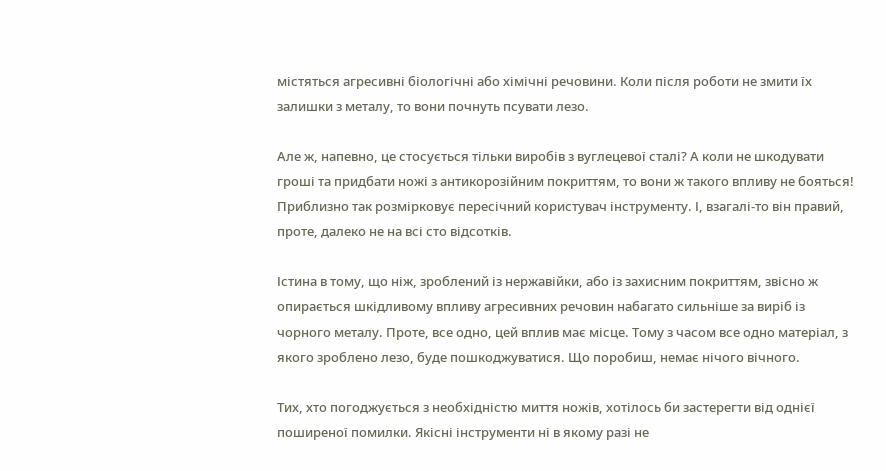містяться агресивні біологічні або хімічні речовини. Коли після роботи не змити їх залишки з металу, то вони почнуть псувати лезо.

Але ж, напевно, це стосується тільки виробів з вуглецевої сталі? А коли не шкодувати гроші та придбати ножі з антикорозійним покриттям, то вони ж такого впливу не бояться! Приблизно так розмірковує пересічний користувач інструменту. І, взагалі-то він правий, проте, далеко не на всі сто відсотків.

Істина в тому, що ніж, зроблений із нержавійки, або із захисним покриттям, звісно ж опирається шкідливому впливу агресивних речовин набагато сильніше за виріб із чорного металу. Проте, все одно, цей вплив має місце. Тому з часом все одно матеріал, з якого зроблено лезо, буде пошкоджуватися. Що поробиш, немає нічого вічного.

Тих, хто погоджується з необхідністю миття ножів, хотілось би застерегти від однієї поширеної помилки. Якісні інструменти ні в якому разі не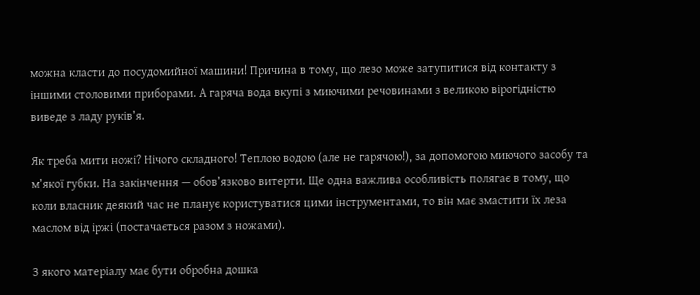можна класти до посудомийної машини! Причина в тому, що лезо може затупитися від контакту з іншими столовими приборами. А гаряча вода вкупі з миючими речовинами з великою вірогідністю виведе з ладу руків’я.

Як треба мити ножі? Нічого складного! Теплою водою (але не гарячою!), за допомогою миючого засобу та м’якої губки. На закінчення — обов’язково витерти. Ще одна важлива особливість полягає в тому, що коли власник деякий час не планує користуватися цими інструментами, то він має змастити їх леза маслом від іржі (постачається разом з ножами).

З якого матеріалу має бути обробна дошка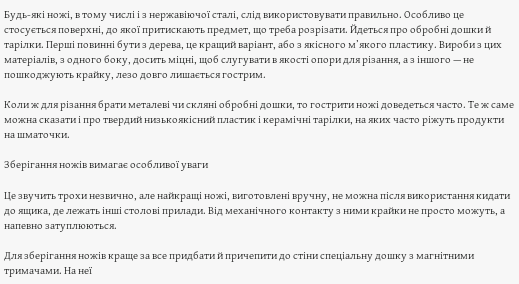Будь-які ножі, в тому числі і з нержавіючої сталі, слід використовувати правильно. Особливо це стосується поверхні, до якої притискають предмет, що треба розрізати. Йдеться про обробні дошки й тарілки. Перші повинні бути з дерева, це кращий варіант, або з якісного м’якого пластику. Вироби з цих матеріалів, з одного боку, досить міцні, щоб слугувати в якості опори для різання, а з іншого — не пошкоджують крайку, лезо довго лишається гострим.

Коли ж для різання брати металеві чи скляні обробні дошки, то гострити ножі доведеться часто. Те ж саме можна сказати і про твердий низькоякісний пластик і керамічні тарілки, на яких часто ріжуть продукти на шматочки.

Зберігання ножів вимагає особливої уваги

Це звучить трохи незвично, але найкращі ножі, виготовлені вручну, не можна після використання кидати до ящика, де лежать інші столові прилади. Від механічного контакту з ними крайки не просто можуть, а напевно затуплюються.

Для зберігання ножів краще за все придбати й причепити до стіни спеціальну дошку з магнітними тримачами. На неї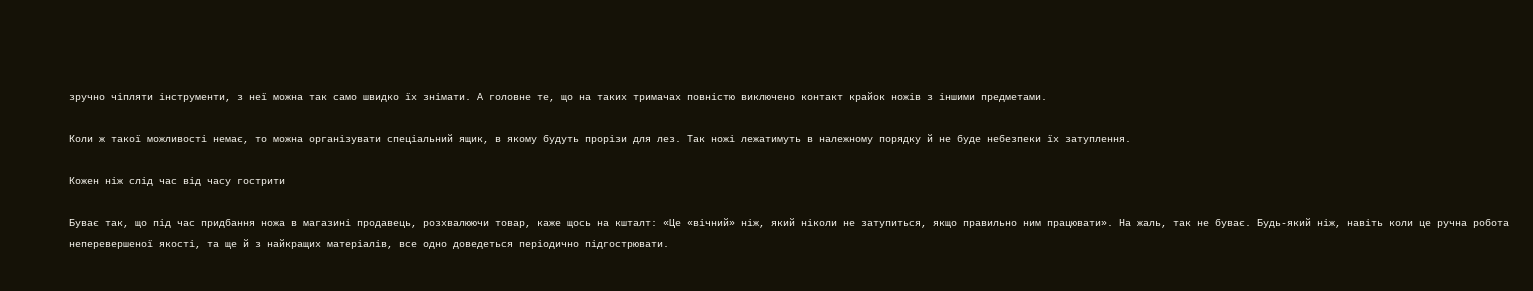зручно чіпляти інструменти, з неї можна так само швидко їх знімати. А головне те, що на таких тримачах повністю виключено контакт крайок ножів з іншими предметами.

Коли ж такої можливості немає, то можна організувати спеціальний ящик, в якому будуть прорізи для лез. Так ножі лежатимуть в належному порядку й не буде небезпеки їх затуплення.

Кожен ніж слід час від часу гострити

Буває так, що під час придбання ножа в магазині продавець, розхвалюючи товар, каже щось на кшталт: «Це «вічний» ніж, який ніколи не затупиться, якщо правильно ним працювати». На жаль, так не буває. Будь-який ніж, навіть коли це ручна робота неперевершеної якості, та ще й з найкращих матеріалів, все одно доведеться періодично підгострювати.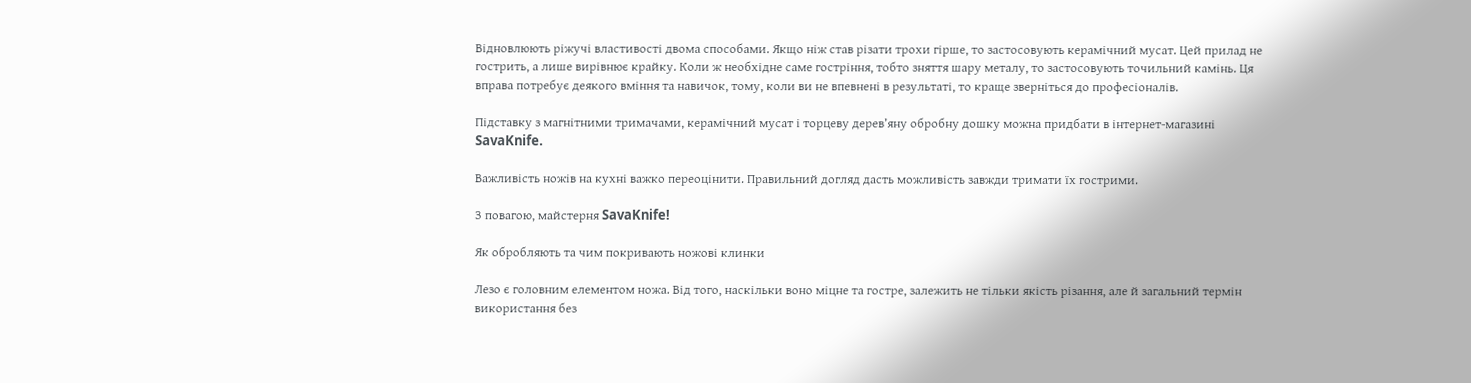Відновлюють ріжучі властивості двома способами. Якщо ніж став різати трохи гірше, то застосовують керамічний мусат. Цей прилад не гострить, а лише вирівнює крайку. Коли ж необхідне саме гостріння, тобто зняття шару металу, то застосовують точильний камінь. Ця вправа потребує деякого вміння та навичок, тому, коли ви не впевнені в результаті, то краще зверніться до професіоналів.

Підставку з магнітними тримачами, керамічний мусат і торцеву дерев’яну обробну дошку можна придбати в інтернет-магазині SavaKnife.

Важливість ножів на кухні важко переоцінити. Правильний догляд дасть можливість завжди тримати їх гострими.

З повагою, майстерня SavaKnife!

Як обробляють та чим покривають ножові клинки

Лезо є головним елементом ножа. Від того, наскільки воно міцне та гостре, залежить не тільки якість різання, але й загальний термін використання без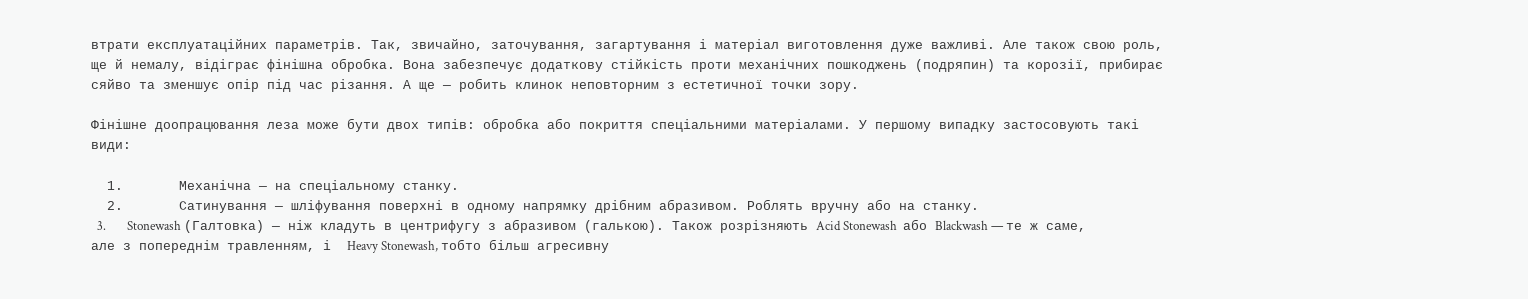втрати експлуатаційних параметрів. Так, звичайно, заточування, загартування і матеріал виготовлення дуже важливі. Але також свою роль, ще й немалу, відіграє фінішна обробка. Вона забезпечує додаткову стійкість проти механічних пошкоджень (подряпин) та корозії, прибирає сяйво та зменшує опір під час різання. А ще — робить клинок неповторним з естетичної точки зору.

Фінішне доопрацювання леза може бути двох типів: обробка або покриття спеціальними матеріалами. У першому випадку застосовують такі види:

  1.       Механічна — на спеціальному станку.
  2.       Сатинування — шліфування поверхні в одному напрямку дрібним абразивом. Роблять вручну або на станку.
  3.       Stonewash (Галтовка) — ніж кладуть в центрифугу з абразивом (галькою). Також розрізняють Acid Stonewash  або Blackwash — те ж саме, але з попереднім травленням, і  Heavy Stonewash, тобто більш агресивну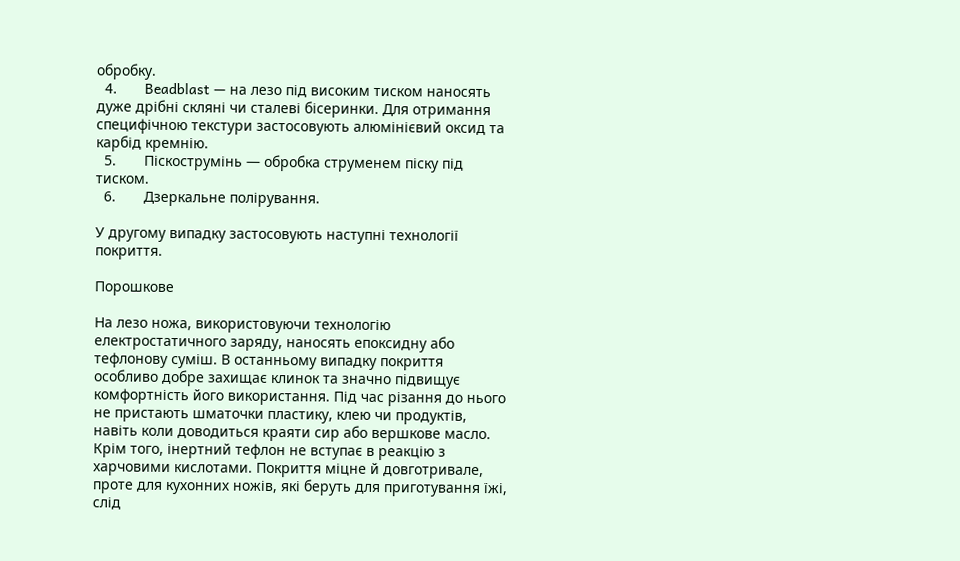обробку.
  4.       Beadblast — на лезо під високим тиском наносять дуже дрібні скляні чи сталеві бісеринки. Для отримання специфічною текстури застосовують алюмінієвий оксид та карбід кремнію.
  5.       Піскострумінь — обробка струменем піску під тиском.
  6.       Дзеркальне полірування.

У другому випадку застосовують наступні технології покриття.

Порошкове

На лезо ножа, використовуючи технологію електростатичного заряду, наносять епоксидну або тефлонову суміш. В останньому випадку покриття особливо добре захищає клинок та значно підвищує комфортність його використання. Під час різання до нього не пристають шматочки пластику, клею чи продуктів, навіть коли доводиться краяти сир або вершкове масло. Крім того, інертний тефлон не вступає в реакцію з харчовими кислотами. Покриття міцне й довготривале, проте для кухонних ножів, які беруть для приготування їжі, слід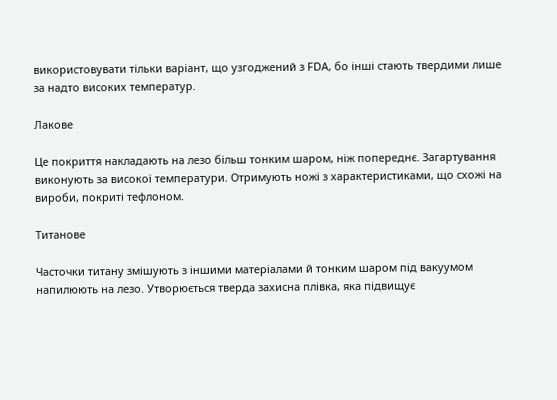використовувати тільки варіант, що узгоджений з FDA, бо інші стають твердими лише за надто високих температур.

Лакове

Це покриття накладають на лезо більш тонким шаром, ніж попереднє. Загартування виконують за високої температури. Отримують ножі з характеристиками, що схожі на вироби, покриті тефлоном.

Титанове

Часточки титану змішують з іншими матеріалами й тонким шаром під вакуумом напилюють на лезо. Утворюється тверда захисна плівка, яка підвищує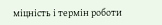міцність і термін роботи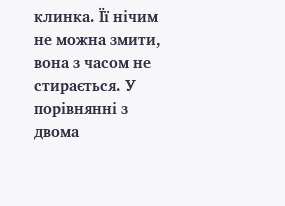клинка. Її нічим не можна змити, вона з часом не стирається. У порівнянні з двома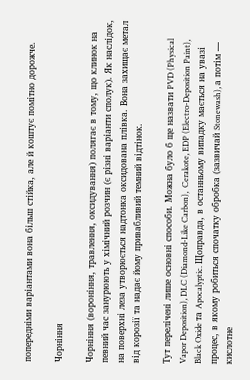попередніми варіантами вона більш стійка, але й коштує помітно дорожче.

Чорніння

Чорніння (вороніння, травлення, оксидування) полягає в тому, що клинок на певний час занурюють у хімічний розчин (є різні варіанти сполук). Як наслідок, на поверхні леза утворюється надтонка оксидована плівка. Вона захищає метал від корозії та надає йому привабливий темний відтінок.

Тут перелічені лише основні способи. Можна було б ще назвати PVD (Physical Vapor Deposition), DLC (Diamond-Like Carbon),  Cerakote, EDP (Electro-Deposition Paint), Black Oxide та Apocalyptic. Щоправда, в останньому випадку мається на увазі процес, в якому робиться спочатку обробка (зазвичай Stonewash), а потім — кислотне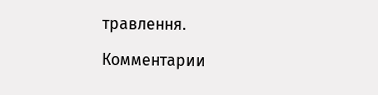травлення.

Комментарии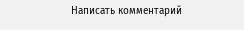Написать комментарий